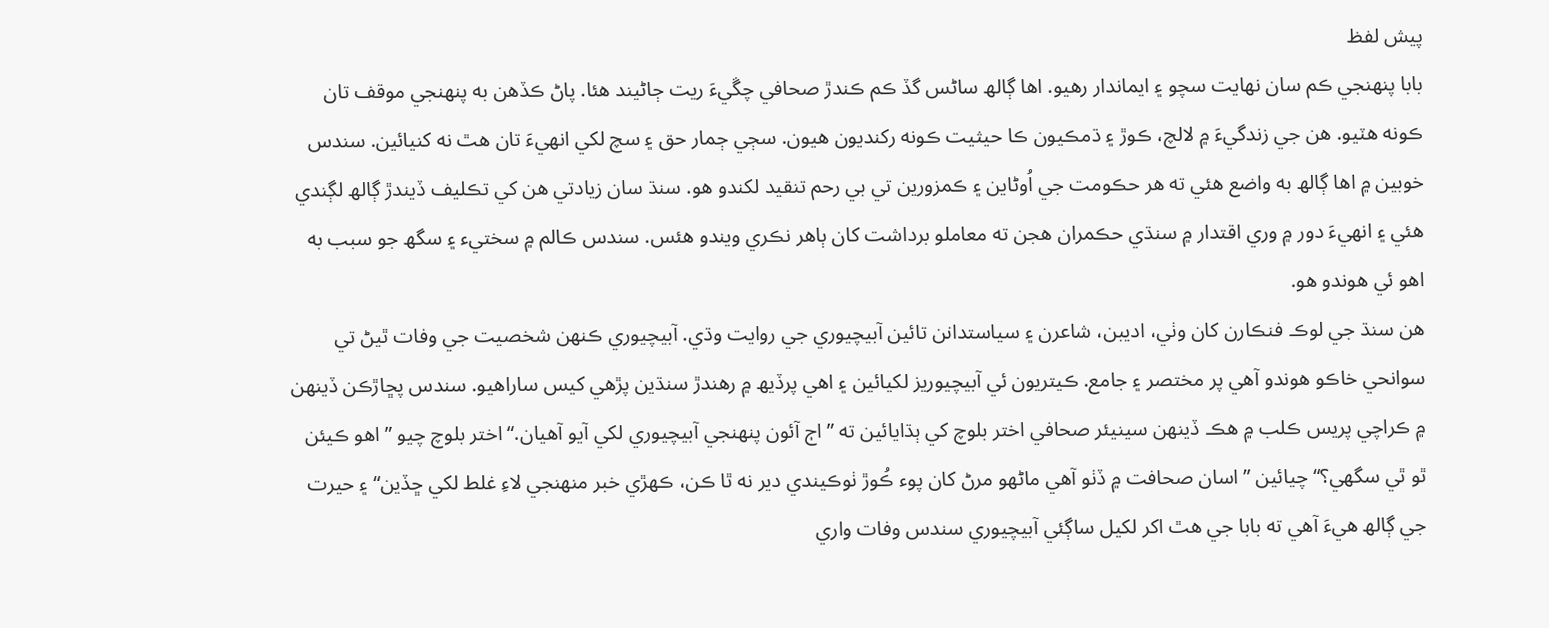پيش لفظ
بابا پنهنجي ڪم سان نهايت سچو ۽ ايماندار رهيو. اها ڳالھ ساڻس گڏ ڪم ڪندڙ صحافي چڱيءَ ريت ڄاڻيند هئا. پاڻ ڪڏهن به پنهنجي موقف تان ڪونه هٽيو. هن جي زندگيءَ ۾ لالچ، ڪوڙ ۽ ڌمڪيون ڪا حيثيت ڪونه رکنديون هيون. سڄي ڄمار حق ۽ سچ لکي انهيءَ تان هٿ نه کنيائين. سندس خوبين ۾ اها ڳالھ به واضع هئي ته هر حڪومت جي اُوڻاين ۽ ڪمزورين تي بي رحم تنقيد لکندو هو. سنڌ سان زيادتي هن کي تڪليف ڏيندڙ ڳالھ لڳندي هئي ۽ انهيءَ دور ۾ وري اقتدار ۾ سنڌي حڪمران هجن ته معاملو برداشت کان ٻاهر نڪري ويندو هئس. سندس ڪالم ۾ سختيء ۽ سگھ جو سبب به اهو ئي هوندو هو.
هن سنڌ جي لوڪ فنڪارن کان وٺي، اديبن، شاعرن ۽ سياستدانن تائين آبيچيوري جي روايت وڌي. آبيچيوري ڪنهن شخصيت جي وفات ٿيڻ تي سوانحي خاڪو هوندو آهي پر مختصر ۽ جامع. ڪيتريون ئي آبيچيوريز لکيائين ۽ اهي پرڏيھ ۾ رهندڙ سنڌين پڙهي کيس ساراهيو. سندس پڇاڙڪن ڏينهن ۾ ڪراچي پريس ڪلب ۾ هڪ ڏينهن سينيئر صحافي اختر بلوچ کي ٻڌايائين ته ”اڄ آئون پنهنجي آبيچيوري لکي آيو آهيان.“ اختر بلوچ چيو ”اهو ڪيئن ٿو ٿي سگهي؟“ چيائين ”اسان صحافت ۾ ڏٺو آهي ماڻهو مرڻ کان پوء ڪُوڙ ٺوڪيندي دير نه ٿا ڪن، ڪهڙي خبر منهنجي لاءِ غلط لکي ڇڏين“ ۽ حيرت جي ڳالھ هيءَ آھي ته بابا جي هٿ اکر لکيل ساڳئي آبيچيوري سندس وفات واري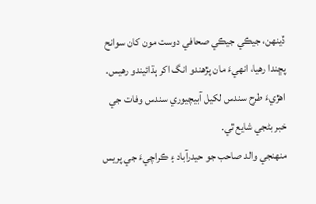ڏينهن، جيڪي جيڪي صحافي دوست مون کان سوانح پڇندا رهيا، انهيءَ مان پڙهندو انگ اکر ٻڌائيندو رهيس. اهڙيءَ طرح سندس لکيل آبيچيوري سندس وفات جي خبر بڻجي شايع ٿي.
منهنجي والد صاحب جو حيدرآباد ۽ ڪراچيءَ جي پريس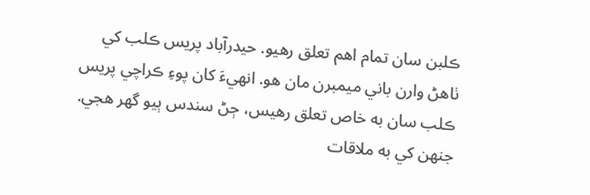ڪلبن سان تمام اهم تعلق رهيو. حيدرآباد پريس ڪلب کي ٺاهڻ وارن باني ميمبرن مان هو. انهيءَ کان پوءِ ڪراچي پريس ڪلب سان به خاص تعلق رهيس، ڄڻ سندس ٻيو گهر هجي. جنهن کي به ملاقات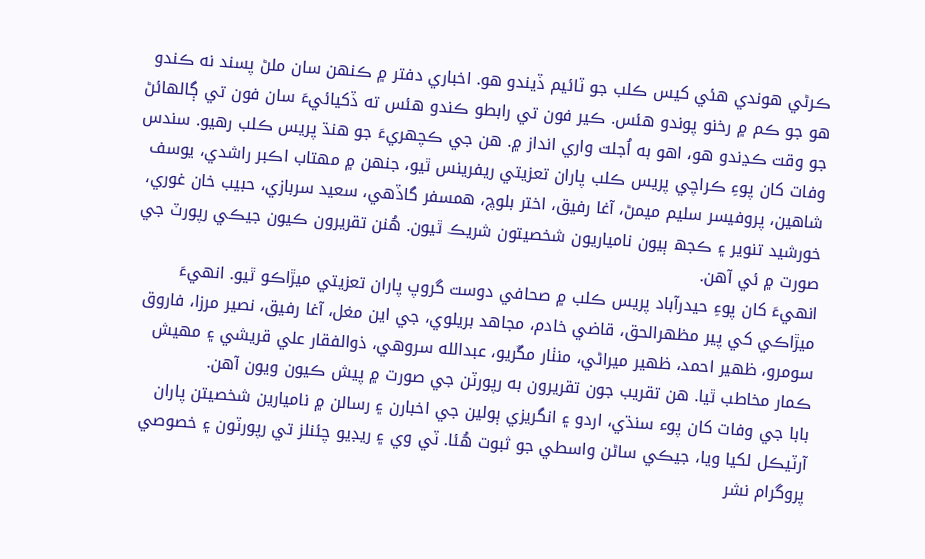ڪرڻي هوندي هئي کيس ڪلب جو ٽائيم ڏيندو هو. اخباري دفتر ۾ ڪنهن سان ملڻ پسند نه ڪندو هو جو ڪم ۾ رخنو پوندو هئس. ڪير فون تي رابطو ڪندو هئس ته ڏکيائيءَ سان فون تي ڳالهائڻ جو وقت ڪڍندو هو، اهو به اُجلت واري انداز ۾. هن جي ڪچهريءَ جو هنڌ پريس ڪلب رهيو. سندس وفات کان پوءِ ڪراچي پريس ڪلب پاران تعزيتي ريفرينس ٿيو، جنهن ۾ مهتاب اڪبر راشدي، يوسف شاهين، پروفيسر سليم ميمڻ، آغا رفيق، اختر بلوچ، همسفر گاڏهي، سعيد سربازي، حبيب خان غوري، خورشيد تنوير ۽ ڪجھ ٻيون نامياريون شخصيتون شريڪ ٿيون. ھُنن تقريرون ڪيون جيڪي رپورٽ جي صورت ۾ ئي آهن.
انهيءَ کان پوءِ حيدرآباد پريس ڪلب ۾ صحافي دوست گروپ پاران تعزيتي ميڙاڪو ٿيو. انھيءَ ميڙاڪي کي پير مظهرالحق، قاضي خادم، مجاهد بريلوي، جي اين مغل، آغا رفيق، نصير مرزا، فاروق سومرو، ظهير احمد، ظهير ميراڻي، منٺار مڱريو، عبدالله سروهي، ذوالفقار علي قريشي ۽ مهيش ڪمار مخاطب ٿيا. هن تقريب جون تقريرون به رپورٽن جي صورت ۾ پيش ڪيون ويون آهن.
بابا جي وفات کان پوء سنڌي، اردو ۽ انگريزي ٻولين جي اخبارن ۽ رسالن ۾ ناميارين شخصيتن پاران آرٽيڪل لکيا ويا، جيڪي ساڻن واسطي جو ثبوت ھُئا. ٽي وي ۽ ريڊيو چئنلز تي رپورٽون ۽ خصوصي پروگرام نشر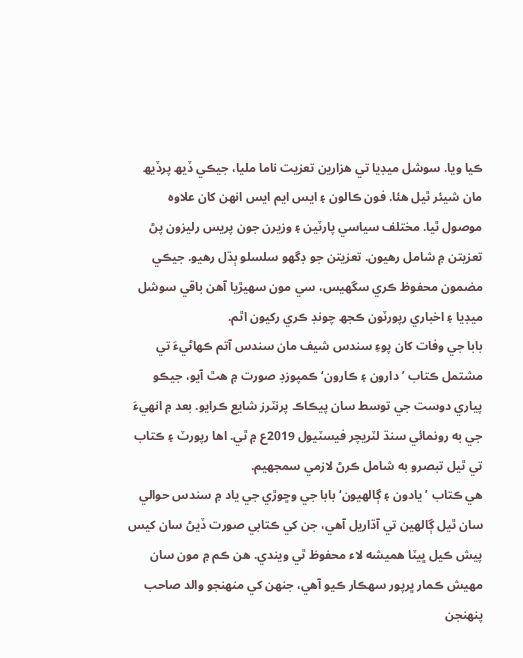ڪيا ويا. سوشل ميڊيا تي هزارين تعزيت ناما مليا، جيڪي ڏيھ پرڏيھ مان شيئر ٿيل هئا. فون ڪالون ۽ ايس ايم ايس انھن کان علاوه موصول ٿيا. مختلف سياسي پارٽين ۽ وزيرن جون پريس رليزون پڻ تعزيتن ۾ شامل رهيون. تعزيتن جو ڊگهو سلسلو ٻڌل رهيو. جيڪي مضمون محفوظ ڪري سگهيس، سي مون سهيڙيا آهن باقي سوشل ميڊيا ۽ اخباري رپورٽون ڪجھ چونڊ ڪري رکيون اٿم.
بابا جي وفات کان پوءِ سندس شيف مان سندس آتم ڪهاڻيءَ تي مشتمل ڪتاب ’دارون ۽ ڪارون‘ ڪمپوزڊ صورت ۾ هٿ آيو، جيڪو پياري دوست جي توسط سان پيڪاڪ پرنٽرز شايع ڪرايو. بعد ۾ انهيءَ جي به رونمائي سنڌ لٽريچر فيسٽيول 2019ع ۾ ٿي. اها رپورٽ ۽ ڪتاب تي ٿيل تبصرو به شامل ڪرڻ لازمي سمجهيم.
هي ڪتاب ’يادون ۽ ڳالهيون‘ بابا جي وڇوڙي جي ياد ۾ سندس حوالي سان ٿيل ڳالهين تي آڌاريل آھي، جن کي ڪتابي صورت ڏيڻ سان کيس پيش ڪيل ڀيٽا هميشه لاء محفوظ ٿي ويندي. هن ڪم ۾ مون سان مهيش ڪمار ڀرپور سهڪار ڪيو آهي، جنهن کي منهنجو والد صاحب پنهنجن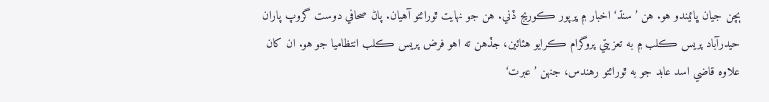ٻچن جيان ڀائيندو هو. هن ’سنڌ‘ اخبار ۾ ڀرپور ڪوريج ڏني. هن جو نهايت ٿورائتو آهيان. پاڻ صحافي دوست گروپ پاران حيدرآباد پريس ڪلب ۾ به تعزيتي پروگرام ڪرايو هئائين، جڏهن ته اهو فرض پريس ڪلب انتظاميا جو هو. ان کان علاوه قاضي اسد عابد جو به ٿورائتو رهندس، جنهن ’عبرت‘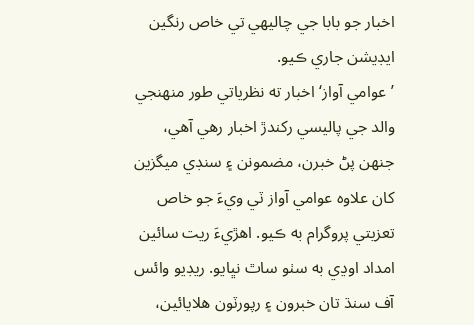اخبار جو بابا جي چاليهي تي خاص رنگين ايڊيشن جاري ڪيو.
’عوامي آواز‘ اخبار ته نظرياتي طور منهنجي والد جي پاليسي رکندڙ اخبار رهي آهي، جنهن پڻ خبرن، مضمونن ۽ سنڊي ميگزين کان علاوه عوامي آواز ٽي ويءَ جو خاص تعزيتي پروگرام به ڪيو. اهڙيءَ ريت سائين امداد اوڍي به سٺو ساٿ نڀايو. ريڊيو وائس آف سنڌ تان خبرون ۽ رپورٽون هلايائين،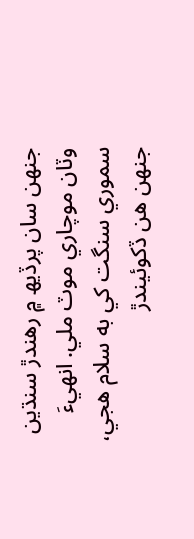جنهن سان پرڏيھ ۾ رهندڙ سنڌين وٽان موچاري موٽ ملي. انھيءَ سموري سنگت کي به سلام ھجي، جنهن هن ڏکوئيندڙ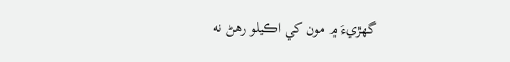گهڙيءَ ۾ مون کي اڪيلو رهڻ نه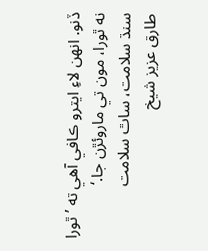ڏنو. انهن لاءِ ايترو ڪافي آهي ته ’ٿورا نه ٿورا، مون تي ماروئڙن جا.‘
سنڌ سلامت، ساٿ سلامت
طارق عزيز شيخ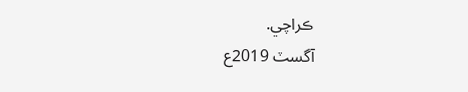ڪراچي.
آگسٽ 2019ع